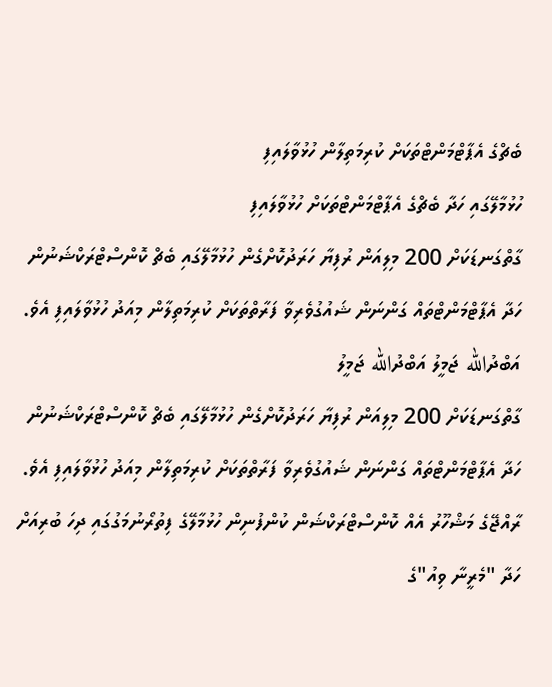ބެޗްގެ އެޕާޓްމަންޓްތަކަށް ކުރިމަތިލާން ހުޅުވާލައިފި
ހުޅުމާލޭގައި ހަދާ ބެޗްގެ އެޕާޓްމަންޓްތަކަށް ހުޅުވާލައިފި
ގާތްގަނޑަކަށް 200 މިލިއަން ރުފިޔާ ހަރަދުކޮށްގެން ހުޅުމާލޭގައި ބެޗް ކޮންސްޓްރަކްޝަނުން ހަދާ އެޕާޓްމަންޓްތައް ގަންނަން ޝައުގުވެރިވާ ފަރާތްތަކަށް ކުރިމަތިލާން މިއަދު ހުޅުވާލައިފި އެވެ.
އަބްދުالله ޖަމީލު އަބްދުالله ޖަމީލު
ގާތްގަނޑަކަށް 200 މިލިއަން ރުފިޔާ ހަރަދުކޮށްގެން ހުޅުމާލޭގައި ބެޗް ކޮންސްޓްރަކްޝަނުން ހަދާ އެޕާޓްމަންޓްތައް ގަންނަން ޝައުގުވެރިވާ ފަރާތްތަކަށް ކުރިމަތިލާން މިއަދު ހުޅުވާލައިފި އެވެ.
ރާއްޖޭގެ މަޝްހޫރު އެއް ކޮންސްޓްރަކްޝަން ކުންފުނިން ހުޅުމާލޭގެ ފިތުރޯނުމަގުގައި ދިހަ ބުރިއަށް ހަދާ "މެރީނާ ވިއު"ގެ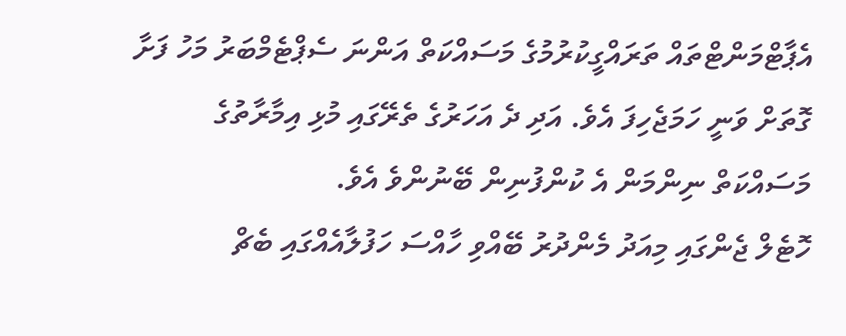އެޕާޓްމަންޓްތައް ތަރައްގީކުރުމުގެ މަސައްކަތް އަންނަ ސެޕްޓެމްބަރު މަހު ފަށާ ގޮތަށް ވަނީ ހަމަޖެހިފަ އެވެ. އަދި ދެ އަހަރުގެ ތެރޭގައި މުޅި އިމާރާތުގެ މަސައްކަތް ނިންމަން އެ ކުންފުނިން ބޭނުންވެ އެވެ.
ހޮޓެލް ޖެންގައި މިއަދު މެންދުރު ބޭއްވި ހާއްސަ ހަފުލާއެއްގައި ބެޗް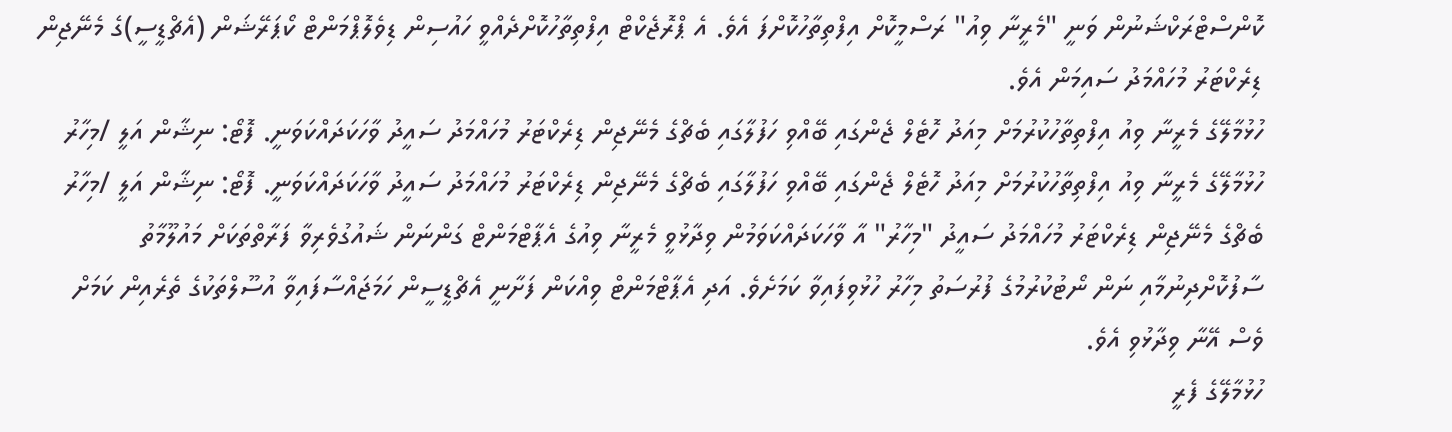ކޮންސްޓްރަކްޝަނުން ވަނީ "މެރީނާ ވިއު" ރަސްމީކޮށް އިފްތިތާހުކޮށްފަ އެވެ. އެ ޕްރޮޖެކްޓް އިފްތިތާހުކޮށްދެއްވީ ހައުސިން ޑިވެލޮޕްމަންޓް ކޯޕަރޭޝަން (އެޗްޑީސީ)ގެ މެނޭޖިން ޑިރެކްޓަރު މުހައްމަދު ސައިމަން އެވެ.
ހުޅުމާލޭގެ މެރީނާ ވިއު އިފްތިތާހުކުރުމަށް މިއަދު ހޮޓެލް ޖެންގައި ބޭއްވި ހަފުލާގައި ބެޗްގެ މެނޭޖިން ޑިރެކްޓަރު މުހައްމަދު ސައީދު ވާހަކަދައްކަވަނީ. ފޮޓޯ: ނިޝާން އަލީ /މިހާރު
ހުޅުމާލޭގެ މެރީނާ ވިއު އިފްތިތާހުކުރުމަށް މިއަދު ހޮޓެލް ޖެންގައި ބޭއްވި ހަފުލާގައި ބެޗްގެ މެނޭޖިން ޑިރެކްޓަރު މުހައްމަދު ސައީދު ވާހަކަދައްކަވަނީ. ފޮޓޯ: ނިޝާން އަލީ /މިހާރު
ބެޗްގެ މެނޭޖިން ޑިރެކްޓަރު މުހައްމަދު ސައީދު "މިހާރު" އާ ވާހަކަދައްކަވަމުން ވިދާޅުވީ މެރީނާ ވިއުގެ އެޕާޓްމަންޓް ގަންނަން ޝައުގުވެރިވާ ފަރާތްތަކަށް މައުލޫމާތު ސާފުކޮށްދިނުމާއި ނަން ނޯޓުކުރުމުގެ ފުރުސަތު މިހާރު ހުޅުވިފައިވާ ކަމަށެވެ. އަދި އެޕާޓްމަންޓް ވިއްކަން ފަށާނީ އެޗްޑީސީން ހަމަޖައްސާފައިވާ އުސޫލްތަކުގެ ތެރެއިން ކަމަށް ވެސް އޭނާ ވިދާޅުވި އެވެ.
ހުޅުމާލޭގެ ފެރީ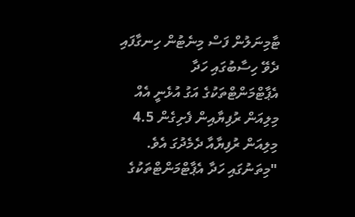ޓާމިނަލުން ފަސް މިނެޓުން ހިނގާފައި ދެވޭ ހިސާބުގައި ހަދާ އެޕާޓްމަންޓްތަކުގެ އަގު އުޅެނީ އެއް މިލިއަން ރުފިޔާއިން ފެށިގެން 4.5 މިލިއަން ރުފިޔާއާ ދެމެދުގަ އެވެ.
"މިތަނުގައި ހަދާ އެޕާޓްމަންޓްތަކުގެ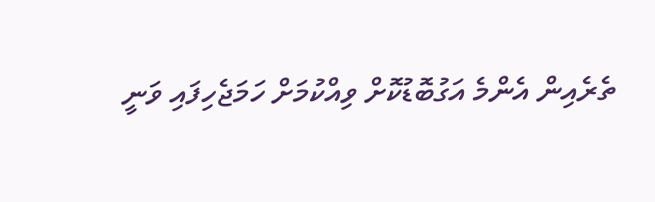ތެރެއިން އެންމެ އަގުބޮޑުކޮށް ވިއްކުމަށް ހަމަޖެހިފައި ވަނީ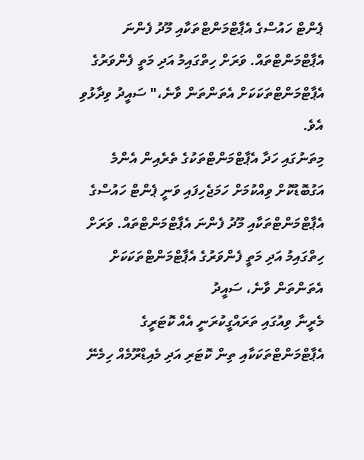ޕެންޓް ހައުސްގެ އެޕާޓްމަންޓްތަކާއި މޫދު ފެންނަ އެޕާޓްމަންޓްތައް. ވަރަށް ހިތްގައިމު އަދި މަތީ ފެންވަރުގެ އެޕާޓްމަންޓްތަކަކަށް އެތަންތަން ވާނެ،" ސައީދު ވިދާޅުވި އެވެ.
މިތަނުގައި ހަދާ އެޕާޓްމަންޓްތަކުގެ ތެރެއިން އެންމެ އަގުބޮޑުކޮށް ވިއްކުމަށް ހަމަޖެހިފައި ވަނީ ޕެންޓް ހައުސްގެ އެޕާޓްމަންޓްތަކާއި މޫދު ފެންނަ އެޕާޓްމަންޓްތައް. ވަރަށް ހިތްގައިމު އަދި މަތީ ފެންވަރުގެ އެޕާޓްމަންޓްތަކަކަށް އެތަންތަން ވާނެ، ސައީދު
މެރީނާ ވިއުގައި ތަރައްގީކުރަނީ އެއް ކޮޓަރީގެ އެޕާޓްމަންޓްތަކަކާއި ތިން ކޮޓަރި އަދި މެއިޑްރޫމެއް ހިމެނޭ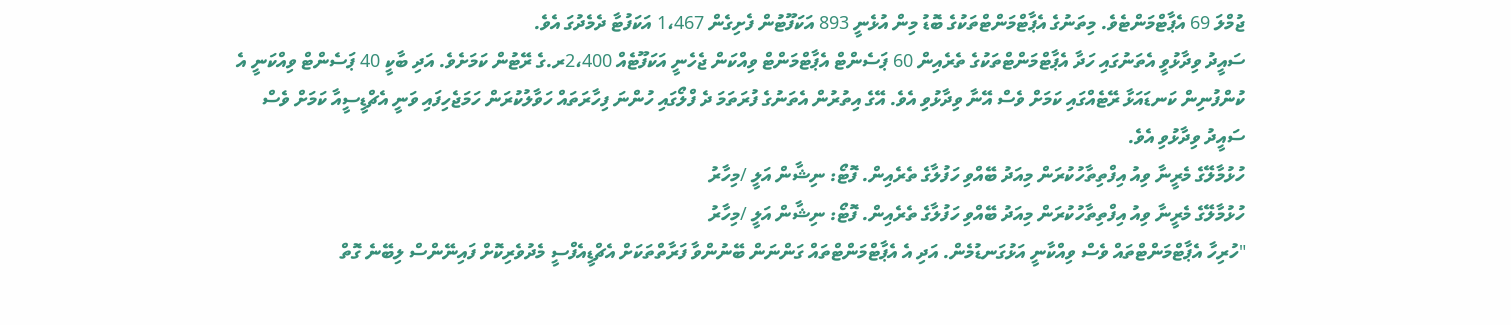ޖުމްލަ 69 އެޕާޓްމަންޓެވެ. މިތަނުގެ އެޕާޓްމަންޓްތަކުގެ ބޮޑު މިން އުޅެނީ 893 އަކަފޫޓުން ފެށިގެން 1،467 އަކަފުޓާ ދެމެދުގަ އެވެ.
ސައީދު ވިދާޅުވީ އެތަނުގައި ހަދާ އެޕާޓްމަންޓްތަކުގެ ތެރެއިން 60 ޕަސެންޓް އެޕާޓްމަންޓް ވިއްކަން ޖެހެނީ އަކަފޫޓެއް 2،400ރ.ގެ ރޭޓުން ކަމަށެވެ. އަދި ބާކީ 40 ޕަސެންޓް ވިއްކަނީ އެ ކުންފުނިން ކަނޑައަޅާ ރޭޓެއްގައި ކަމަށް ވެސް އޭނާ ވިދާޅުވި އެވެ. އޭގެ އިތުރުން އެތަނުގެ ފުރަތަމަ ދެ ފްލޯގައި ހުންނަ ފިހާރަތައް ހަވާލުކުރަން ހަމަޖެހިފައި ވަނީ އެޗްޑީސީއާ ކަމަށް ވެސް ސައީދު ވިދާޅުވި އެވެ.
ހުޅުމާލޭގެ މެރީނާ ވިއު އިފްތިތާހުކުރަން މިއަދު ބޭއްވި ހަފުލާގެ ތެރެއިން. ފޮޓޯ: ނިޝާން އަލީ /މިހާރު
ހުޅުމާލޭގެ މެރީނާ ވިއު އިފްތިތާހުކުރަން މިއަދު ބޭއްވި ހަފުލާގެ ތެރެއިން. ފޮޓޯ: ނިޝާން އަލީ /މިހާރު
"ހުރިހާ އެޕާޓްމަންޓްތައް ވެސް ވިއްކާނީ އަޅުގަނޑުމެން. އަދި އެ އެޕާޓްމަންޓްތައް ގަންނަން ބޭނުންވާ ފަރާތްތަކަށް އެޗްޑީއެފްސީ މެދުވެރިކޮށް ފައިނޭންސް ލިބޭނެ ގޮތް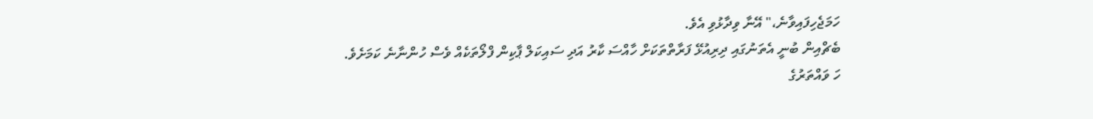ހަމަޖެހިފައިވާނެ،" އޭނާ ވިދާޅުވި އެވެ.
ބެޗްއިން ބުނީ އެތަނުގައި ދިރިއުޅޭ ފަރާތްތަކަށް ހާއްސަ ކާރު އަދި ސައިކަލް ޕާކިން ފްލޯތަކެއް ވެސް ހުންނާނެ ކަމަށެވެ.
ހަ ވައްތަރުގެ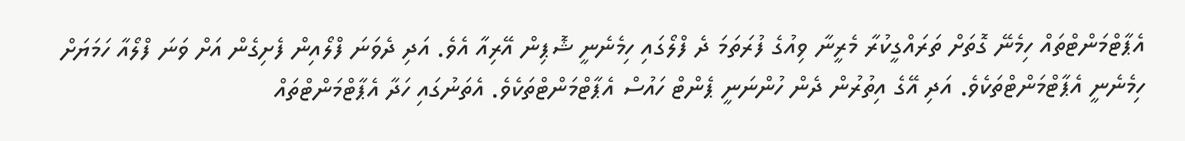އެޕާޓްމަންޓްތައް ހިމެނޭ ގޮތަށް ތަރައްގީކުރާ މެރީނާ ވިއުގެ ފުރަތަމަ ދެ ފްލޯގައި ހިމެނެނީ ޝޮޕިން އޭރިއާ އެވެ. އަދި ދެވަނަ ފްލޯއިން ފެށިގެން އަށް ވަނަ ފްލޯއާ ހަމަޔަށް ހިމެނެނީ އެޕާޓްމަންޓްތަކެވެ. އަދި އޭގެ އިތުރުން ދެން ހުންނަނީ ޕެންޓް ހައުސް އެޕާޓްމަންޓްތަކެވެ. އެތަނުގައި ހަދާ އެޕާޓްމަންޓްތައް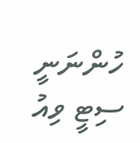ހުންނަނީ ސިޓީ ވިއު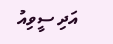އަދި ސީވިއު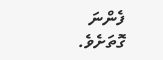ފެންނަ ގޮތަށެވެ.